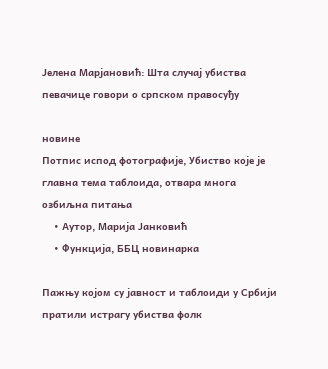Јелена Марјановић: Шта случај убиства певачице говори о српском правосуђу

новине
Потпис испод фотографије, Убиство које је главна тема таблоида, отвара многа озбиљна питања
    • Аутор, Марија Јанковић
    • Функција, ББЦ новинарка

Пажњу којом су јавност и таблоиди у Србији пратили истрагу убиства фолк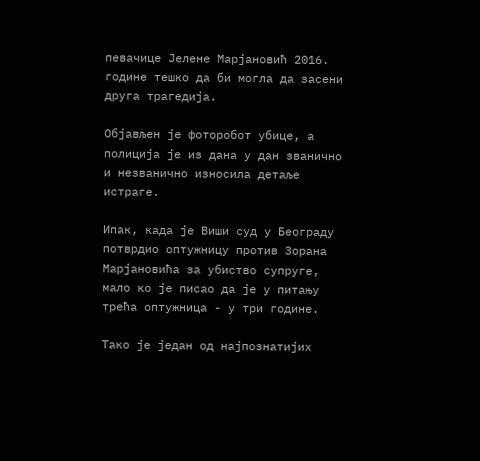певачице Јелене Марјановић 2016. године тешко да би могла да засени друга трагедија.

Објављен је фоторобот убице, а полиција је из дана у дан званично и незванично износила детаље истраге.

Ипак, када је Виши суд у Београду потврдио оптужницу против Зорана Марјановића за убиство супруге, мало ко је писао да је у питању трећа оптужница - у три године.

Тако је један од најпознатијих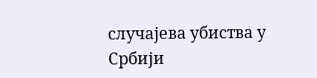случајева убиства у Србији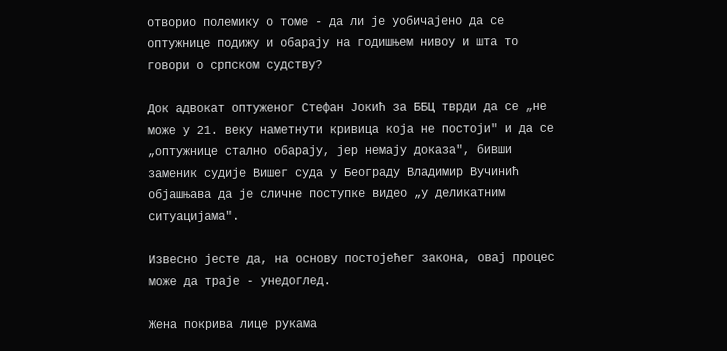отворио полемику о томе - да ли је уобичајено да се оптужнице подижу и обарају на годишњем нивоу и шта то говори о српском судству?

Док адвокат оптуженог Стефан Јокић за ББЦ тврди да се „не може у 21. веку наметнути кривица која не постоји" и да се „оптужнице стално обарају, јер немају доказа", бивши заменик судије Вишег суда у Београду Владимир Вучинић објашњава да је сличне поступке видео „у деликатним ситуацијама".

Извесно јесте да, на основу постојећег закона, овај процес може да траје - унедоглед.

Жена покрива лице рукама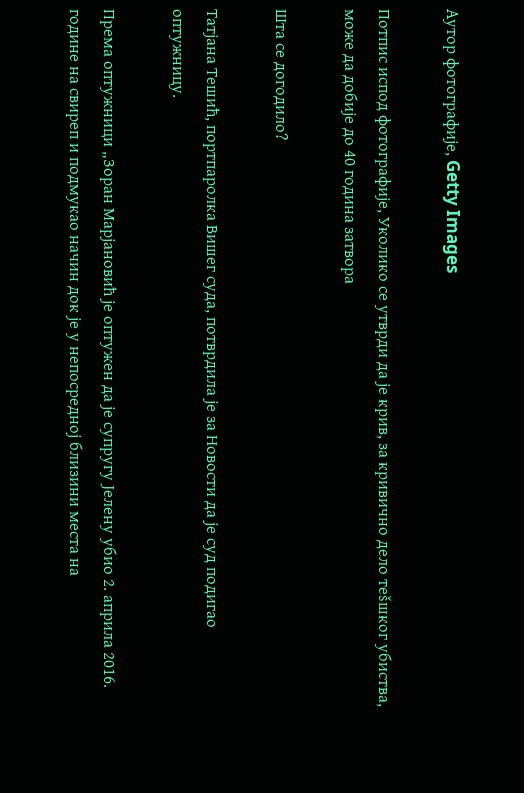Аутор фотографије, Getty Images

Потпис испод фотографије, Уколико се утврди да је крив, за кривично дело теšшког убиства, може да добије до 40 година затвора

Шта се догодило?

Татјана Тешић, портпаролка Вишег суда, потврдила је за Новости да је суд подигао оптужницу.

Према оптужници „Зоран Марјановић је оптужен да је супругу Јелену убио 2. априла 2016. године на свиреп и подмукао начин док је у непосредној близини места на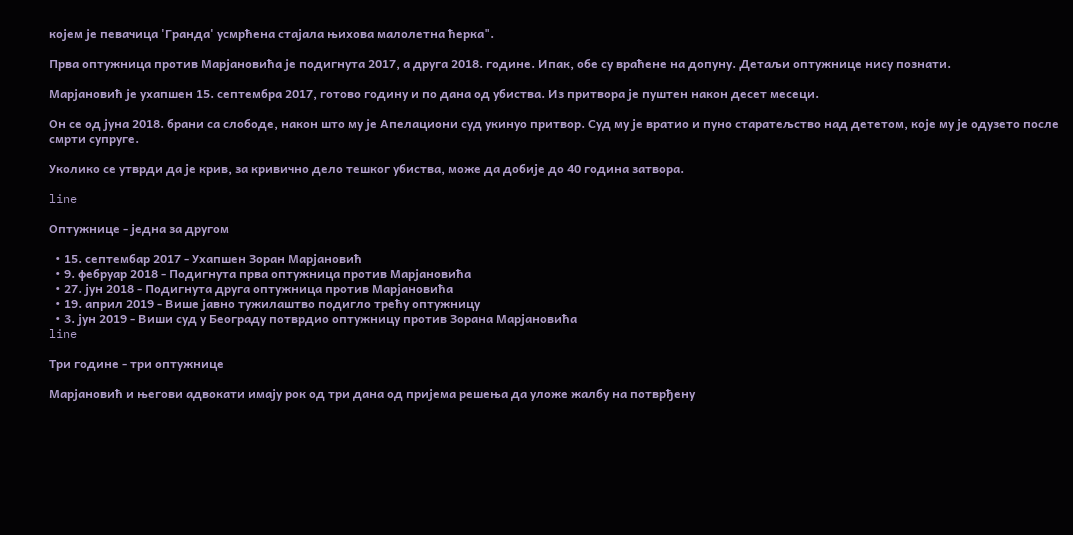којем је певачица 'Гранда' усмрћена стајала њихова малолетна ћерка".

Прва оптужница против Марјановића је подигнута 2017, а друга 2018. године. Ипак, обе су враћене на допуну. Детаљи оптужнице нису познати.

Марјановић је ухапшен 15. септембра 2017, готово годину и по дана од убиства. Из притвора је пуштен након десет месеци.

Он се од јуна 2018. брани са слободе, након што му је Апелациони суд укинуо притвор. Суд му је вратио и пуно старатељство над дететом, које му је одузето после смрти супруге.

Уколико се утврди да је крив, за кривично дело тешког убиства, може да добије до 40 година затвора.

line

Оптужнице - једна за другом

  • 15. септембар 2017 - Ухапшен Зоран Марјановић
  • 9. фебруар 2018 - Подигнута прва оптужница против Марјановића
  • 27. јун 2018 - Подигнута друга оптужница против Марјановића
  • 19. април 2019 - Више јавно тужилаштво подигло трећу оптужницу
  • 3. јун 2019 - Виши суд у Београду потврдио оптужницу против Зорана Марјановића
line

Три године - три оптужнице

Марјановић и његови адвокати имају рок од три дана од пријема решења да уложе жалбу на потврђену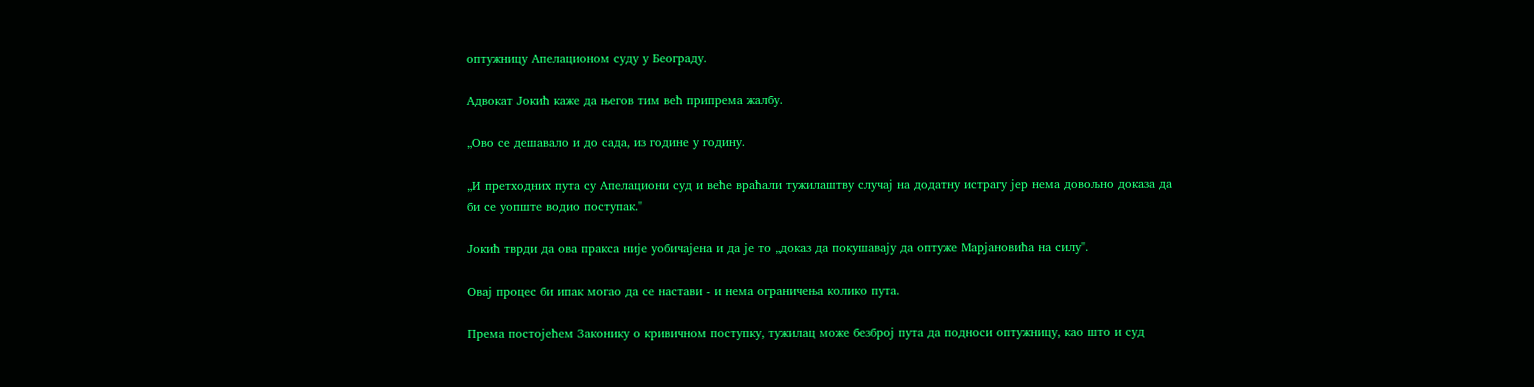оптужницу Апелационом суду у Београду.

Адвокат Јокић каже да његов тим већ припрема жалбу.

„Ово се дешавало и до сада, из године у годину.

„И претходних пута су Апелациони суд и веће враћали тужилаштву случај на додатну истрагу јер нема довољно доказа да би се уопште водио поступак."

Јокић тврди да ова пракса није уобичајена и да је то „доказ да покушавају да оптуже Марјановића на силу".

Овај процес би ипак могао да се настави - и нема ограничења колико пута.

Према постојећем Законику о кривичном поступку, тужилац може безброј пута да подноси оптужницу, као што и суд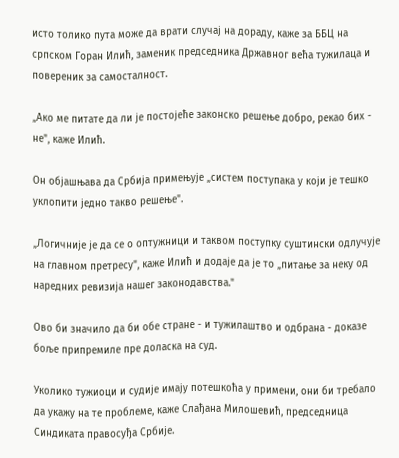исто толико пута може да врати случај на дораду, каже за ББЦ на српском Горан Илић, заменик председника Државног већа тужилаца и повереник за самосталност.

„Ако ме питате да ли је постојеће законско решење добро, рекао бих - не", каже Илић.

Он објашњава да Србија примењује „систем поступака у који је тешко уклопити једно такво решење".

„Логичније је да се о оптужници и таквом поступку суштински одлучује на главном претресу", каже Илић и додаје да је то „питање за неку од наредних ревизија нашег законодавства."

Ово би значило да би обе стране - и тужилаштво и одбрана - доказе боље припремиле пре доласка на суд.

Уколико тужиоци и судије имају потешкоћа у примени, они би требало да укажу на те проблеме, каже Слађана Милошевић, председница Синдиката правосуђа Србије.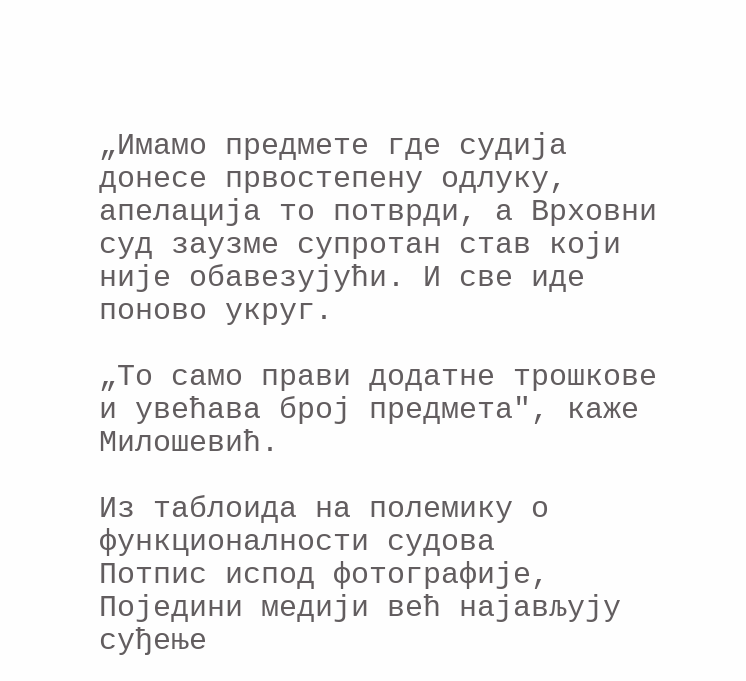„Имамо предмете где судија донесе првостепену одлуку, апелација то потврди, а Врховни суд заузме супротан став који није обавезујући. И све иде поново укруг.

„То само прави додатне трошкове и увећава број предмета", каже Милошевић.

Из таблоида на полемику о функционалности судова
Потпис испод фотографије, Поједини медији већ најављују суђење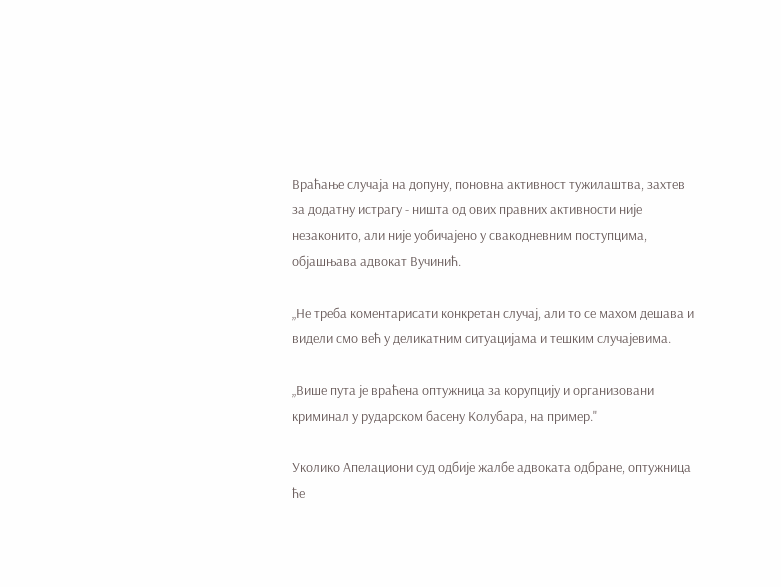Враћање случаја на допуну, поновна активност тужилаштва, захтев за додатну истрагу - ништа од ових правних активности није незаконито, али није уобичајено у свакодневним поступцима, објашњава адвокат Вучинић.

„Не треба коментарисати конкретан случај, али то се махом дешава и видели смо већ у деликатним ситуацијама и тешким случајевима.

„Више пута је враћена оптужница за корупцију и организовани криминал у рударском басену Колубара, на пример."

Уколико Апелациони суд одбије жалбе адвоката одбране, оптужница ће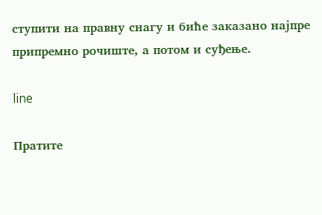ступити на правну снагу и биће заказано најпре припремно рочиште, а потом и суђење.

line

Пратите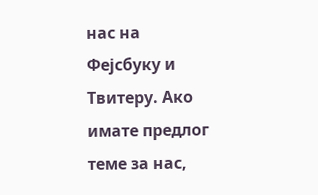нас на Фејсбуку и Твитеру. Ако имате предлог теме за нас,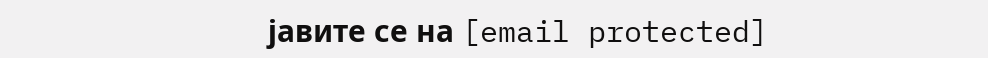јавите се на [email protected]